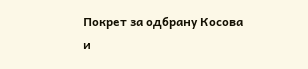Покрет за одбрану Косова и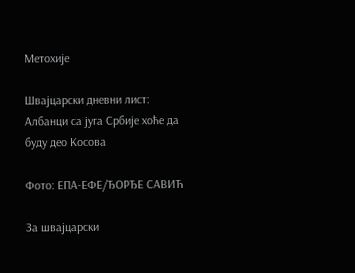Метохије

Швајцарски дневни лист: Албанци са југа Србије хоће да буду део Косова

Фото: ЕПА-ЕФЕ/ЂОРЂЕ САВИЋ

За швајцарски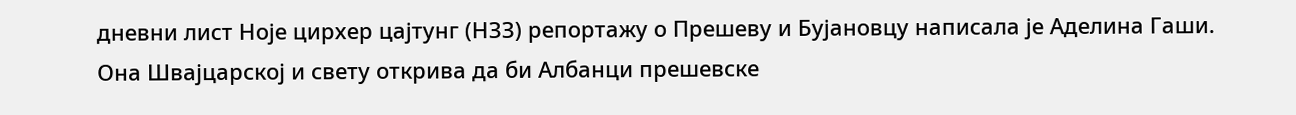дневни лист Ноје цирхер цајтунг (НЗЗ) репортажу о Прешеву и Бујановцу написала је Аделина Гаши. Она Швајцарској и свету открива да би Албанци прешевске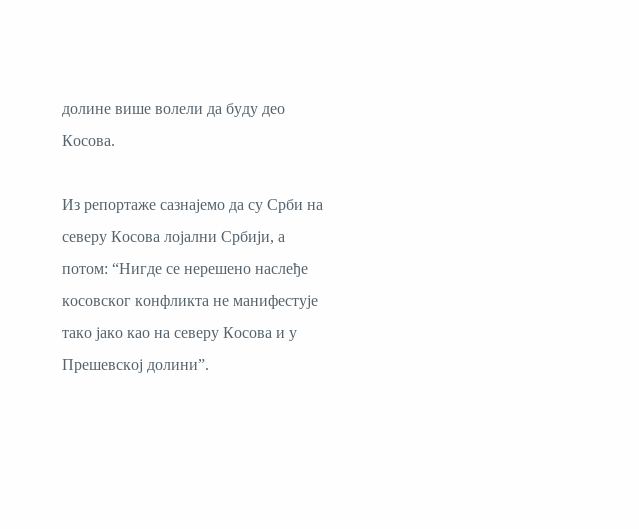долине више волели да буду део Косова.

Из репортаже сазнајемо да су Срби на северу Косова лојални Србији, а потом: “Нигде се нерешено наслеђе косовског конфликта не манифестује тако јако као на северу Косова и у Прешевској долини”.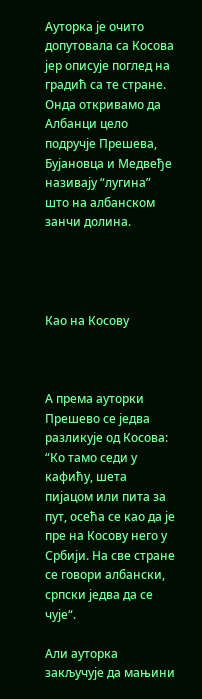Ауторка је очито допутовала са Косова јер описује поглед на градић са те стране. Онда откривамо да Албанци цело подручје Прешева, Бујановца и Медвеђе називају “лугина” што на албанском занчи долина.




Као на Косову



А према ауторки Прешево се једва разликује од Косова: “Ко тамо седи у кафићу, шета пијацом или пита за пут, осећа се као да је пре на Косову него у Србији. На све стране се говори албански, српски једва да се чује“.

Али ауторка закључује да мањини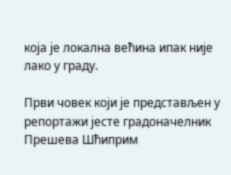која је локална већина ипак није лако у граду.

Први човек који је представљен у репортажи јесте градоначелник Прешева Шћиприм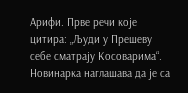Арифи. Прве речи које цитира: „Људи у Прешеву себе сматрају Косоварима“. Новинарка наглашава да је са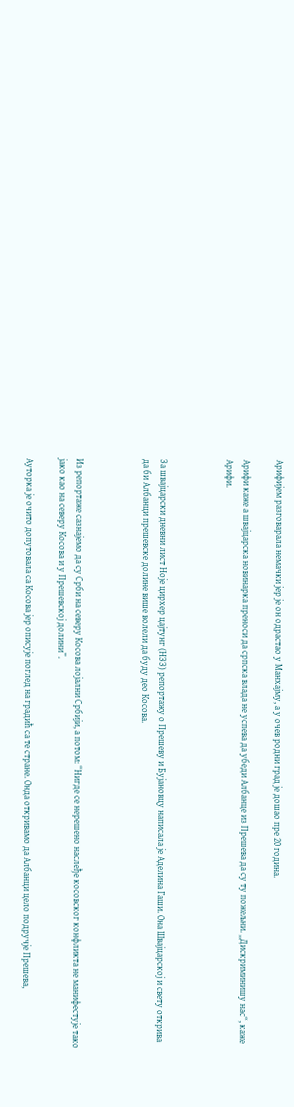Арифијем разговарала немачки јер је он одрастао у Манхајму, а у очев родни град је дошао пре 20 година.

Арифи каже а швајцарска новинарка преноси да српска влада не успева да убеди Албанце из Прешева да су ту пожељни. „Дискриминишу нас“, каже Арифи.



За швајцарски дневни лист Ноје цирхер цајтунг (НЗЗ) репортажу о Прешеву и Бујановцу написала је Аделина Гаши. Она Швајцарској и свету открива да би Албанци прешевске долине више волели да буду део Косова.



Из репортаже сазнајемо да су Срби на северу Косова лојални Србији, а потом: “Нигде се нерешено наслеђе косовског конфликта не манифестује тако јако као на северу Косова и у Прешевској долини”.

Ауторка је очито допутовала са Косова јер описује поглед на градић са те стране. Онда откривамо да Албанци цело подручје Прешева,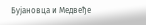Бујановца и Медвеђе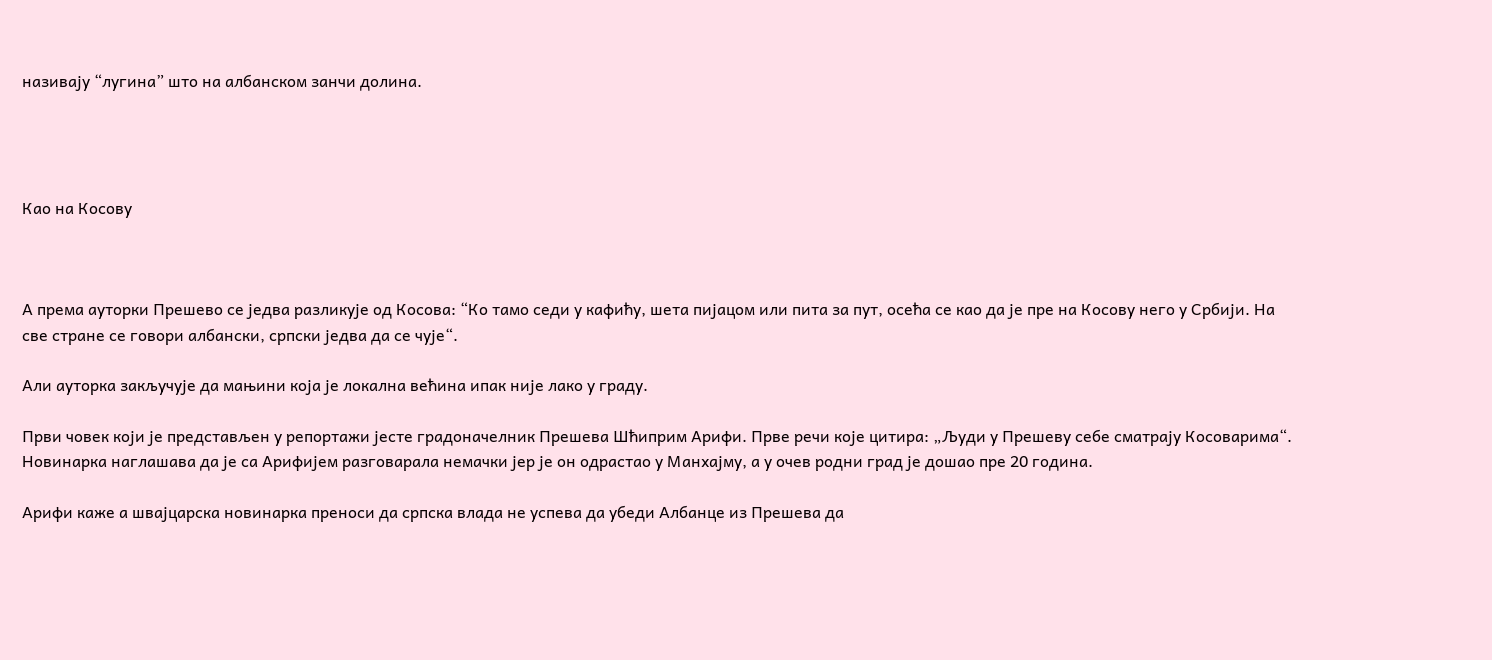називају “лугина” што на албанском занчи долина.




Као на Косову



А према ауторки Прешево се једва разликује од Косова: “Ко тамо седи у кафићу, шета пијацом или пита за пут, осећа се као да је пре на Косову него у Србији. На све стране се говори албански, српски једва да се чује“.

Али ауторка закључује да мањини која је локална већина ипак није лако у граду.

Први човек који је представљен у репортажи јесте градоначелник Прешева Шћиприм Арифи. Прве речи које цитира: „Људи у Прешеву себе сматрају Косоварима“. Новинарка наглашава да је са Арифијем разговарала немачки јер је он одрастао у Манхајму, а у очев родни град је дошао пре 20 година.

Арифи каже а швајцарска новинарка преноси да српска влада не успева да убеди Албанце из Прешева да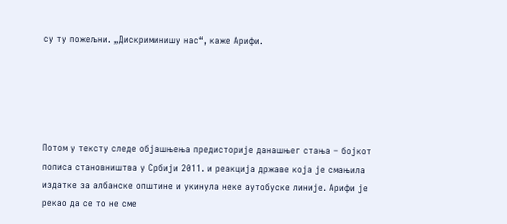су ту пожељни. „Дискриминишу нас“, каже Арифи.





Потом у тексту следе објашњења предисторије данашњег стања – бојкот пописа становништва у Србији 2011. и реакција државе која је смањила издатке за албанске општине и укинула неке аутобуске линије. Арифи је рекао да се то не сме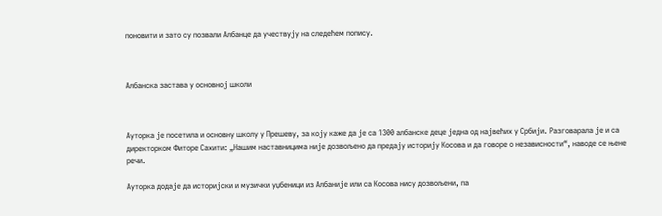поновити и зато су позвали Албанце да учествују на следећем попису.



Албанска застава у основној школи



Ауторка је посетила и основну школу у Прешеву, за коју каже да је са 1300 албанске деце једна од највећих у Србији. Разговарала је и са директорком Фиторе Сахити: „Нашим наставницима није дозвољено да предају историју Косова и да говоре о независности“, наводе се њене речи.

Ауторка додаје да историјски и музички уџбеници из Албаније или са Косова нису дозвољени, па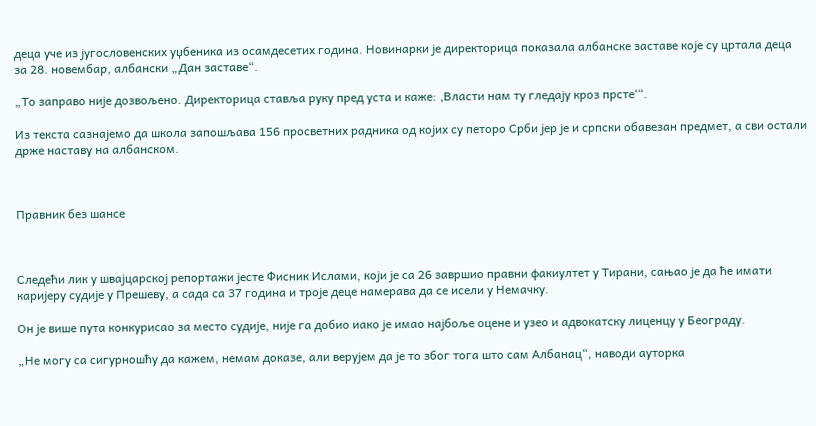деца уче из југословенских уџбеника из осамдесетих година. Новинарки је директорица показала албанске заставе које су цртала деца за 28. новембар, албански „Дан заставе“.

„То заправо није дозвољено. Директорица ставља руку пред уста и каже: ‚Власти нам ту гледају кроз прсте‘“.

Из текста сазнајемо да школа запошљава 156 просветних радника од којих су петоро Срби јер је и српски обавезан предмет, а сви остали држе наставу на албанском.



Правник без шансе



Следећи лик у швајцарској репортажи јесте Фисник Ислами, који је са 26 завршио правни факиултет у Тирани, сањао је да ће имати каријеру судије у Прешеву, а сада са 37 година и троје деце намерава да се исели у Немачку.

Он је више пута конкурисао за место судије, није га добио иако је имао најбоље оцене и узео и адвокатску лиценцу у Београду.

„Не могу са сигурношћу да кажем, немам доказе, али верујем да је то због тога што сам Албанац“, наводи ауторка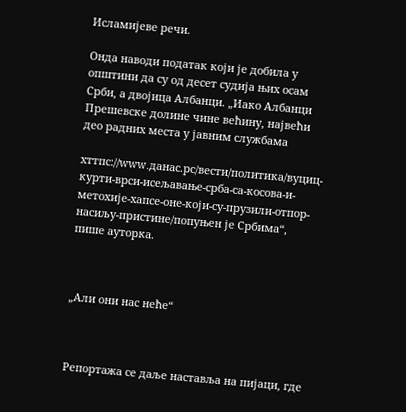Исламијеве речи.

Онда наводи податак који је добила у општини да су од десет судија њих осам Срби, а двојица Албанци. „Иако Албанци Прешевске долине чине већину, највећи део радних места у јавним службама

хттпс://www.данас.рс/вести/политика/вуциц-курти-врси-исељавање-срба-са-косова-и-метохије-хапсе-оне-који-су-прузили-отпор-насиљу-пристине/попуњен је Србима“, пише ауторка.



„Али они нас неће“



Репортажа се даље наставља на пијаци, где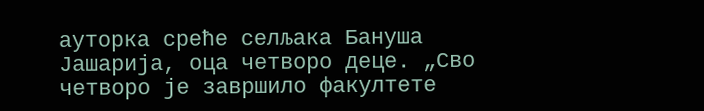ауторка среће селљака Бануша Јашарија, оца четворо деце. „Сво четворо је завршило факултете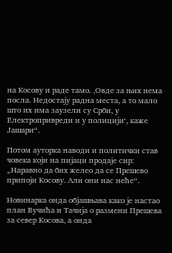на Косову и раде тамо. ‚Овде за њих нема посла. Недостају радна места, а то мало што их има заузели су Срби, у Електропривреди и у полицији‘, каже Јашари“.

Потом ауторка наводи и политички став човека који на пијаци продаје сир: „Наравно да бих желео да се Прешево припоји Косову. Али они нас неће“.

Новинарка онда објашњава како је настао план Вучића и Тачија о размени Прешева за север Косова, а онда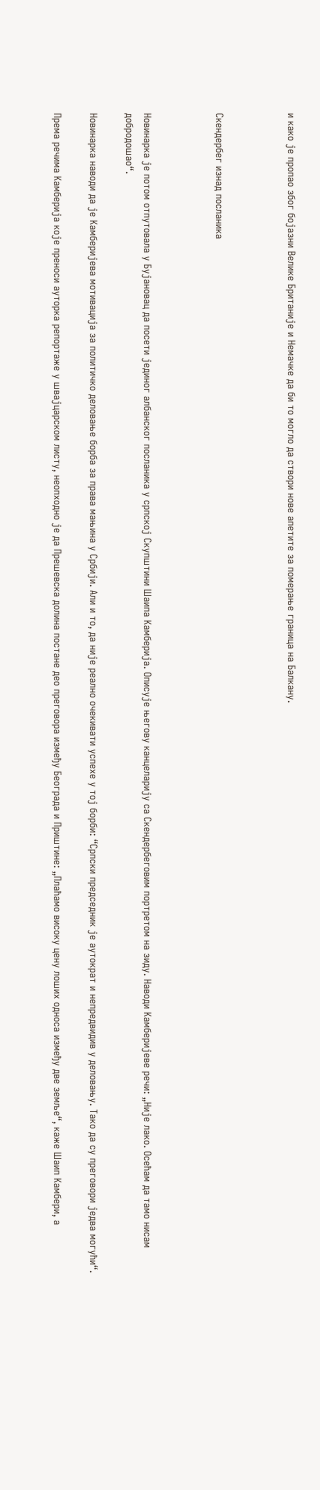и како је пропао због бојазни Велике Британије и Немачке да би то могло да створи нове апетите за померање граница на Балкану.



Скендербег изнад посланика



Новинарка је потом отпутовала у Бујановац да посети јединог албанског посланика у српској Скупштини Шаипа Камберија. Описује његову канцеларију са Скендербеговим портретом на зиду. Наводи Камберијеве речи: „Није лако. Осећам да тамо нисам добродошао“.

Новинарка наводи да је Камберијева мотивација за политичко деловање борба за права мањина у Србији. Али и то, да није реално очекивати успехе у тој борби: “Српски председник је аутократ и непредвидив у деловању. Тако да су преговори једва могући“.

Према речима Камберија које преноси ауторка репортаже у швајцарском листу, неопходно је да Прешевска долина постане део преговора између Београда и Приштине: „Плаћамо високу цену лоших односа између две земље“, каже Шаип Камбери, а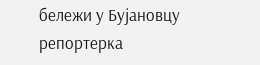бележи у Бујановцу репортерка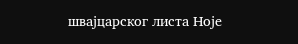швајцарског листа Ноје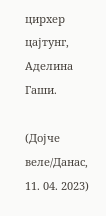цирхер цајтунг, Аделина Гаши.

(Дојче веле/Данас, 11. 04. 2023)